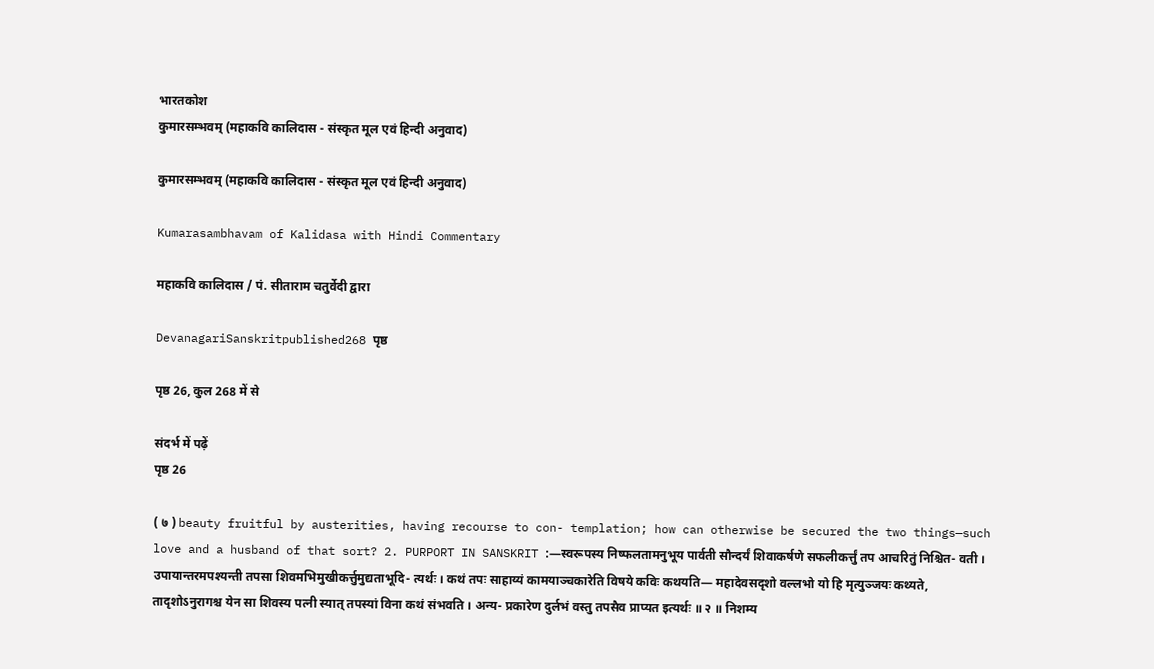भारतकोश
कुमारसम्भवम् (महाकवि कालिदास - संस्कृत मूल एवं हिन्दी अनुवाद)

कुमारसम्भवम् (महाकवि कालिदास - संस्कृत मूल एवं हिन्दी अनुवाद)

Kumarasambhavam of Kalidasa with Hindi Commentary

महाकवि कालिदास / पं. सीताराम चतुर्वेदी द्वारा

DevanagariSanskritpublished268 पृष्ठ

पृष्ठ 26, कुल 268 में से

संदर्भ में पढ़ें
पृष्ठ 26

( ७ ) beauty fruitful by austerities, having recourse to con- templation; how can otherwise be secured the two things—such love and a husband of that sort? 2. PURPORT IN SANSKRIT :—स्वरूपस्य निष्फलतामनुभूय पार्वती सौन्दर्यं शिवाकर्षणे सफलीकर्त्तुं तप आचरितुं निश्चित- वती । उपायान्तरमपश्यन्ती तपसा शिवमभिमुखीकर्त्तुमुद्यताभूदि- त्यर्थः । कथं तपः साहाय्यं कामयाञ्चकारेति विषये कविः कथयति— महादेवसदृशो वल्लभो यो हि मृत्युञ्जयः कथ्यते, तादृशोऽनुरागश्च येन सा शिवस्य पत्नी स्यात् तपस्यां विना कथं संभवति । अन्य- प्रकारेण दुर्लभं वस्तु तपसैव प्राप्यत इत्यर्थः ॥ २ ॥ निशम्य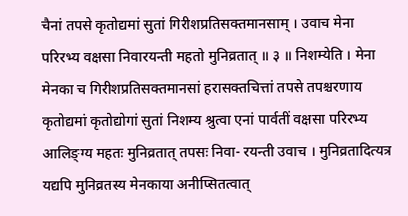चैनां तपसे कृतोद्यमां सुतां गिरीशप्रतिसक्तमानसाम् । उवाच मेना परिरभ्य वक्षसा निवारयन्ती महतो मुनिव्रतात् ॥ ३ ॥ निशम्येति । मेना मेनका च गिरीशप्रतिसक्तमानसां हरासक्तचित्तां तपसे तपश्चरणाय कृतोद्यमां कृतोद्योगां सुतां निशम्य श्रुत्वा एनां पार्वतीं वक्षसा परिरभ्य आलिङ्ग्य महतः मुनिव्रतात् तपसः निवा- रयन्ती उवाच । मुनिव्रतादित्यत्र यद्यपि मुनिव्रतस्य मेनकाया अनीप्सितत्वात्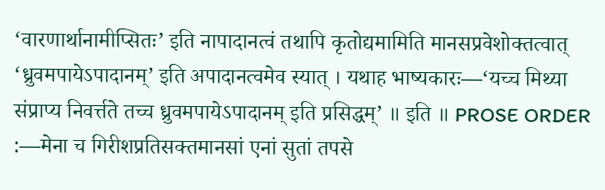‘वारणार्थानामीप्सितः’ इति नापादानत्वं तथापि कृतोद्यमामिति मानसप्रवेशोक्तत्वात् ‘ध्रुवमपायेऽपादानम्’ इति अपादानत्वमेव स्यात् । यथाह भाष्यकारः—‘यच्च मिथ्या संप्राप्य निवर्त्तते तच्च ध्रुवमपायेऽपादानम् इति प्रसिद्धम्’ ॥ इति ॥ PROSE ORDER :—मेना च गिरीशप्रतिसक्तमानसां एनां सुतां तपसे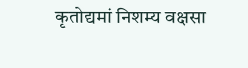कृतोद्यमां निशम्य वक्षसा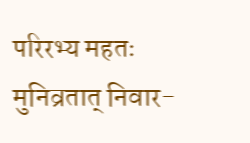परिरभ्य महतः मुनिव्रतात् निवार-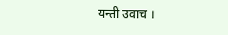यन्ती उवाच ।